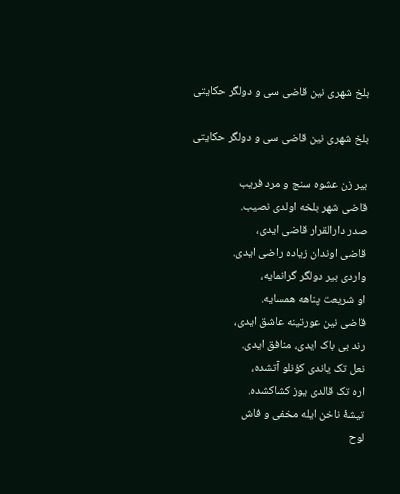بلخ شهری نین قاضی سی و دولگر حکایتی

بلخ شهری نین قاضی سی و دولگر حکایتی

بیر زن عشوه سنج و مرد فریب
قاضی شهر بلخه اولدی نصیب.
صدر دارالقرار قاضی ایدی،
قاضی اوندان زیاده راضی ایدی.
واردی بیر دولگر گرانمایه،
او شریعت پناهه همسایه.
قاضی نین عورتینه عاشق ایدی،
رند بی باک ایدی، منافق ایدی.
نعل تک یاندی کؤنلو آتشده،
اره تک قالدی یوز کشاکشده.
تیشۀ ناخن ایله مخفی و فاش
لوح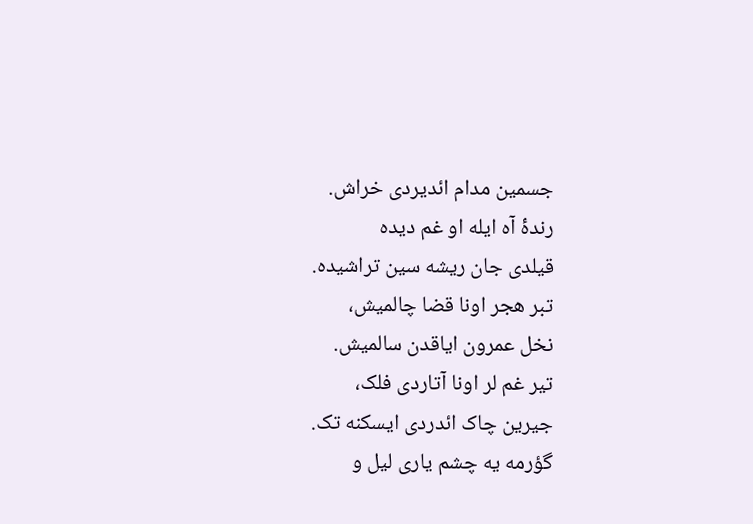جسمین مدام ائدیردی خراش.
رندۀ آه ایله او غم دیده
قیلدی جان ریشه سین تراشیده.
تبر هجر اونا قضا چالمیش،
نخل عمرون ایاقدن سالمیش.
تیر غم لر اونا آتاردی فلک،
جیرین چاک ائدردی ایسکنه تک.
گؤرمه یه چشم یاری لیل و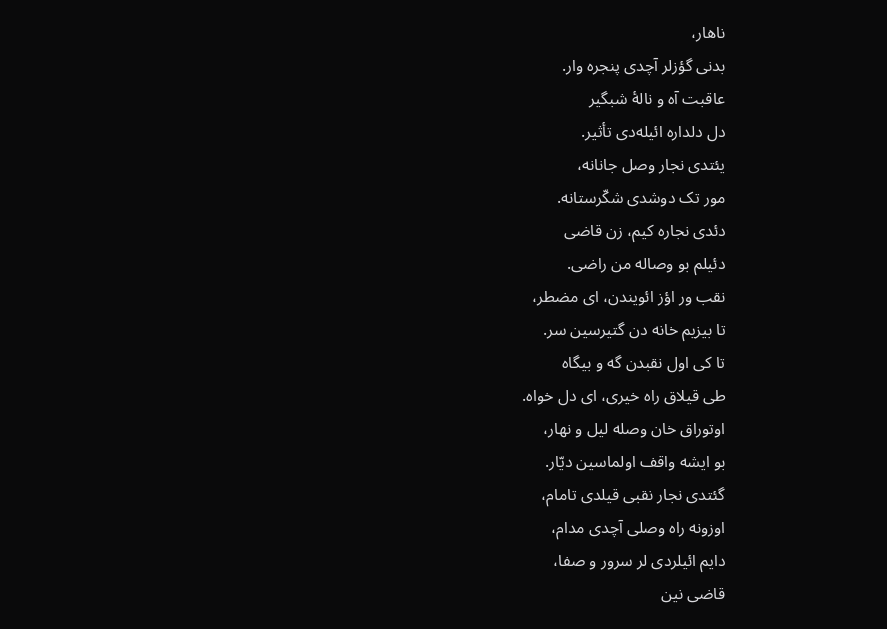ناهار،
بدنی گؤزلر آچدی پنجره وار.
عاقبت آه و نالۀ شبگیر
دل دلداره ائیله‌دی تأثیر.
یئتدی نجار وصل جانانه،
مور تک دوشدی شکّرستانه.
دئدی نجاره کیم، زن قاضی
دئیلم بو وصاله من راضی.
نقب ور اؤز ائویندن، ای مضطر،
تا بیزیم خانه دن گتیرسین سر.
تا کی اول نقبدن گه و بیگاه
طی قیلاق راه خیری، ای دل خواه.
اوتوراق خان وصله لیل و نهار،
بو ایشه واقف اولماسین دیّار.
گئتدی نجار نقبی قیلدی تامام،
اوزونه راه وصلی آچدی مدام،
دایم ائیلردی لر سرور و صفا،
قاضی نین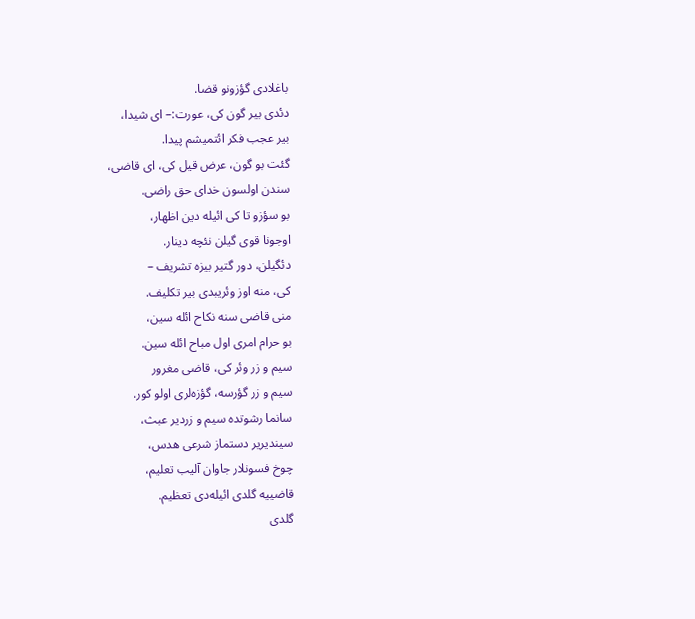باغلادی گؤزونو قضا.
دئدی بیر گون کی، عورت:– ای شیدا،
بیر عجب فکر ائتمیشم پیدا.
گئت بو گون، عرض قیل کی، ای قاضی،
سندن اولسون خدای حق راضی.
بو سؤزو تا کی ائیله دین اظهار،
اوجونا قوی گیلن نئچه دینار.
دئگیلن، دور گتیر بیزه تشریف –
کی، منه اوز وئریبدی بیر تکلیف.
منی قاضی سنه نکاح ائله سین،
بو حرام امری اول مباح ائله سین.
سیم و زر وئر کی، قاضی مغرور
سیم و زر گؤرسه، گؤزه‌لری اولو کور.
سانما رشوتده سیم و زردیر عبث،
سیندیریر دستماز شرعی هدس،
چوخ فسونلار جاوان آلیب تعلیم،
قاضییه گلدی ائیله‌دی تعظیم.
گلدی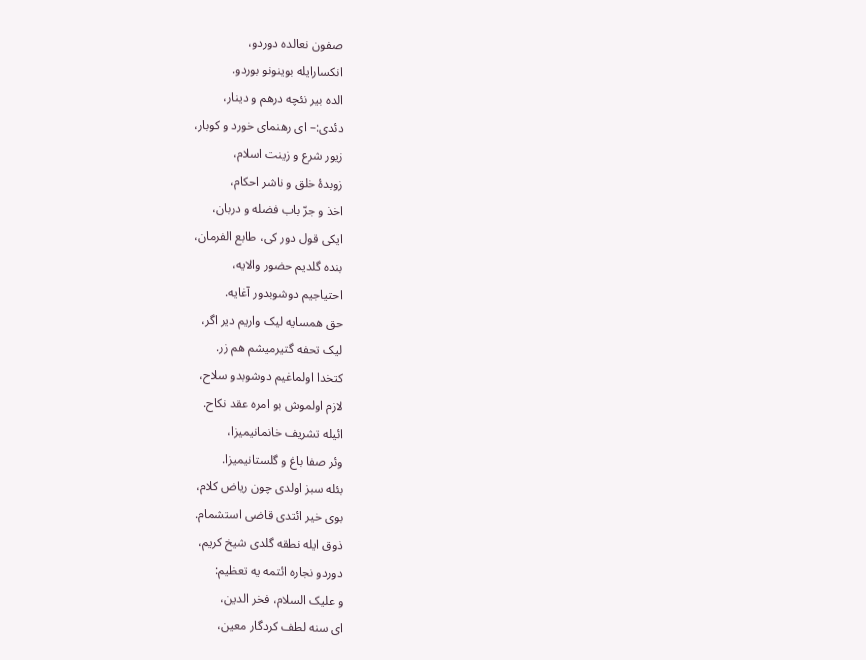صفون نعالده دوردو،
انکسارایله بوینونو بوردو.
الده بیر نئچه درهم و دینار،
دئدی:– ای رهنمای خورد و کوبار،
زیور شرع و زینت اسلام،
زوبدۀ خلق و ناشر احکام،
اخذ و جرّ باب فضله و دربان،
ایکی قول دور کی، طابع الفرمان،
بنده گلدیم حضور والایه،
احتیاجیم دوشوبدور آغایه.
حق همسایه لیک واریم دیر اگر،
لیک تحفه گتیرمیشم هم زر.
کتخدا اولماغیم دوشوبدو سلاح،
لازم اولموش بو امره عقد نکاح.
ائیله تشریف خانمانیمیزا،
وئر صفا باغ و گلستانیمیزا.
بئله سبز اولدی چون ریاض کلام،
بوی خیر ائتدی قاضی استشمام.
ذوق ایله نطقه گلدی شیخ کریم،
دوردو نجاره ائتمه یه تعظیم:
و علیک السلام، فخر الدین،
ای سنه لطف کردگار معین،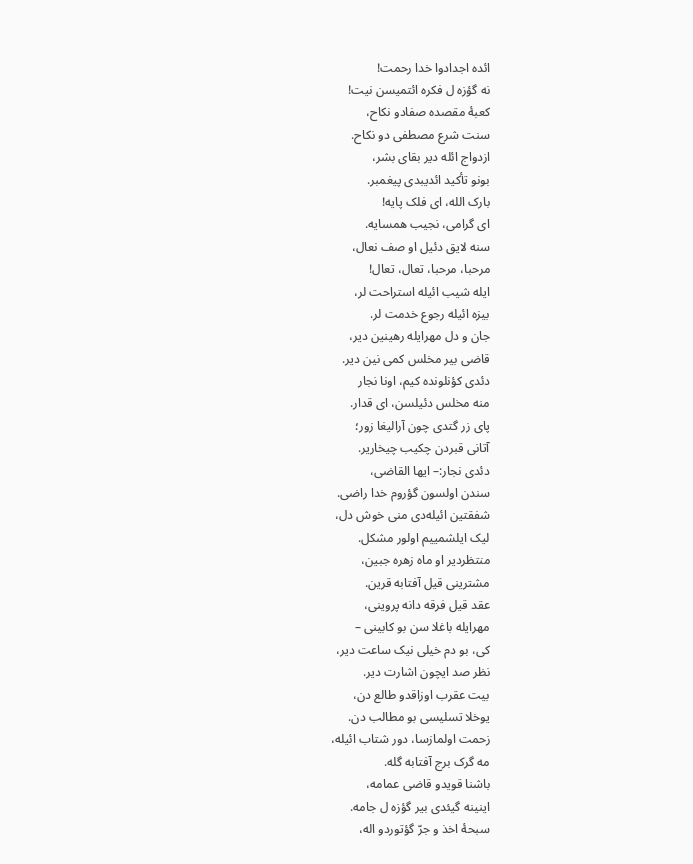ائده اجدادوا خدا رحمت!
نه گؤزه ل فکره ائتمیسن نیت!
کعبۀ مقصده صفادو نکاح،
سنت شرع مصطفی دو نکاح.
ازدواج ائله دیر بقای بشر،
بونو تأکید ائدیبدی پیغمبر.
بارک الله، ای فلک پایه!
ای گرامی، نجیب همسایه.
سنه لایق دئیل او صف نعال،
مرحبا، مرحبا، تعال، تعال!
ایله شیب ائیله استراحت لر،
بیزه ائیله رجوع خدمت لر.
جان و دل مهرایله رهینین دیر،
قاضی بیر مخلس کمی نین دیر.
دئدی کؤنلونده کیم، اونا نجار
منه مخلس دئیلسن، ای قدار.
پای زر گتدی چون آرالیغا زور؛
آتانی قبردن چکیب چیخاریر.
دئدی نجار:– ایها القاضی،
سندن اولسون گؤروم خدا راضی.
شفقتین ائیله‌دی منی خوش دل،
لیک ایلشمییم اولور مشکل.
منتظردیر او ماه زهره جبین،
مشترینی قیل آفتابه قرین.
عقد قیل فرقه دانه پروینی،
مهرایله باغلا سن بو کابینی –
کی، بو دم خیلی نیک ساعت دیر،
نظر صد ایچون اشارت دیر.
بیت عقرب اوزاقدو طالع دن،
یوخلا تسلیسی بو مطالب دن.
زحمت اولمازسا، دور شتاب ائیله،
مه گرک برج آفتابه گله.
باشنا قویدو قاضی عمامه،
اینینه گیئدی بیر گؤزه ل جامه.
سبحۀ اخذ و جرّ گؤتوردو اله،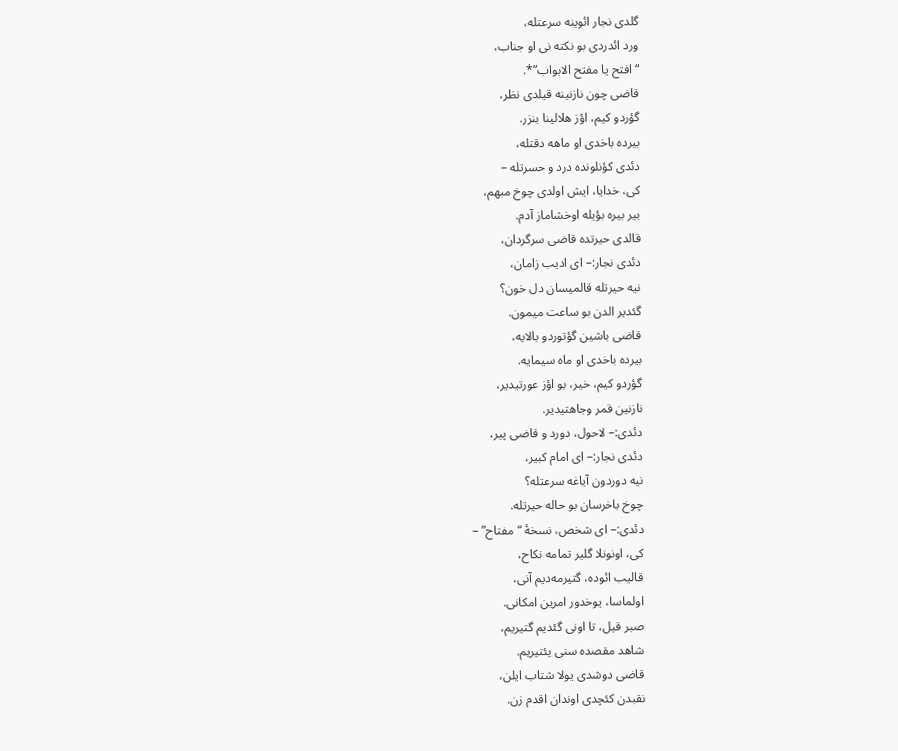گلدی نجار ائوینه سرعتله،
ورد ائدردی بو نکته نی او جناب،
“افتح یا مفتح الابواب”*.
قاضی چون نازنینه قیلدی نظر،
گؤردو کیم، اؤز هلالینا بنزر.
بیرده باخدی او ماهه دقتله،
دئدی کؤنلونده درد و حسرتله –
کی، خدایا، ایش اولدی چوخ مبهم،
بیر بیره بؤیله اوخشاماز آدم.
قالدی حیرتده قاضی سرگردان،
دئدی نجار:– ای ادیب زامان،
نیه حیرتله قالمیسان دل خون؟
گئدیر الدن بو ساعت میمون.
قاضی باشین گؤتوردو بالایه،
بیرده باخدی او ماه سیمایه.
گؤردو کیم، خیر، بو اؤز عورتیدیر،
نازنین قمر وجاهتیدیر.
دئدی:– لاحول، دورد و قاضی پیر،
دئدی نجار:– ای امام کبیر،
نیه دوردون آیاغه سرعتله؟
چوخ باخرسان بو حاله حیرتله.
دئدی:– ای شخص، نسخۀ “مفتاح” –
کی، اونونلا گلیر تمامه نکاح،
قالیب ائوده، گتیرمه‌دیم آنی،
اولماسا، یوخدور امرین امکانی.
صبر قیل، تا اونی گئدیم گتیریم،
شاهد مقصده سنی یئتیریم.
قاضی دوشدی یولا شتاب ایلن،
نقبدن کئچدی اوندان اقدم زن.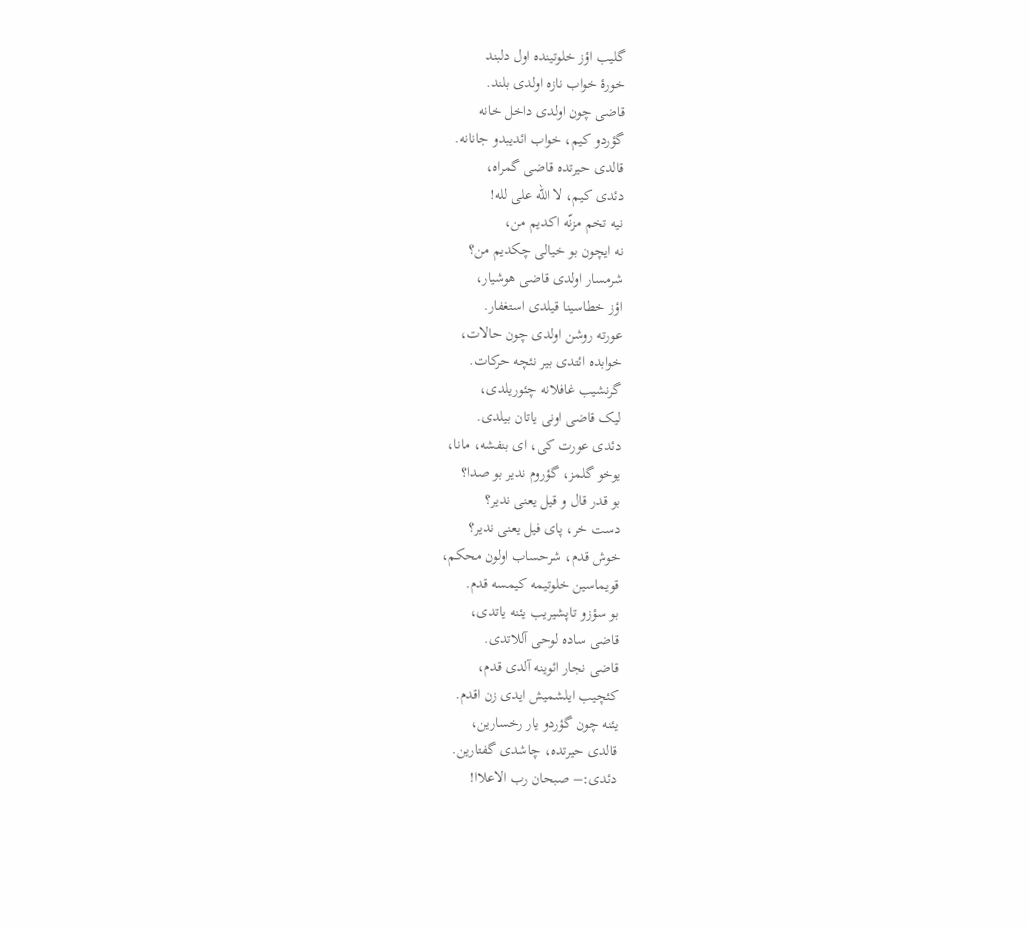گلیب اؤز خلوتینده اول دلبند
خورۀ خواب نازه اولدی بلند.
قاضی چون اولدی داخل خانه
گؤردو کیم، خواب ائدیبدو جانانه.
قالدی حیرتده قاضی گمراه،
دئدی کیم، لا الله علی لله!
نیه تخم مزنّه اکدیم من،
نه ایچون بو خیالی چکدیم من؟
شرمسار اولدی قاضی هوشیار،
اؤز خطاسینا قیلدی استغفار.
عورته روشن اولدی چون حالات،
خوابده ائتدی بیر نئچه حرکات.
گرنشیب غافلانه چئوریلدی،
لیک قاضی اونی یاتان بیلدی.
دئدی عورت کی، ای بنفشه، مانا،
یوخو گلمز، گؤروم ندیر بو صدا؟
بو قدر قال و قیل یعنی ندیر؟
دست خر، پای فیل یعنی ندیر؟
خوش قدم، شرحساب اولون محکم،
قویماسین خلوتیمه کیمسه قدم.
بو سؤزو تاپشیریب یئنه یاتدی،
قاضی ساده لوحی آللاتدی.
قاضی نجار ائوینه آلدی قدم،
کئچیب ایلشمیش ایدی زن اقدم.
یئنه چون گؤردو یار رخسارین،
قالدی حیرتده، چاشدی گفتارین.
دئدی:– صبحان رب الاعلاا!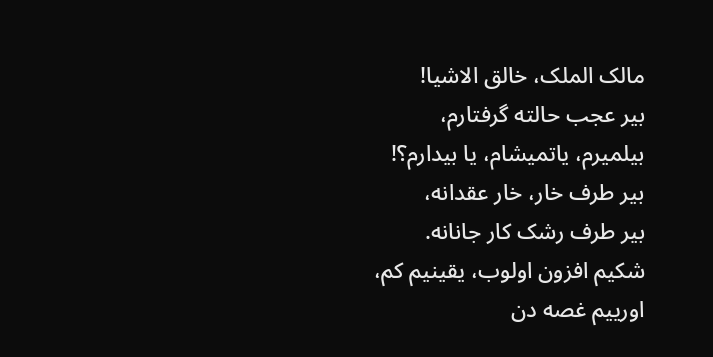مالک الملک، خالق الاشیا!
بیر عجب حالته گرفتارم،
بیلمیرم، یاتمیشام، یا بیدارم؟!
بیر طرف خار، خار عقدانه،
بیر طرف رشک کار جانانه.
شکیم افزون اولوب، یقینیم کم،
اورییم غصه دن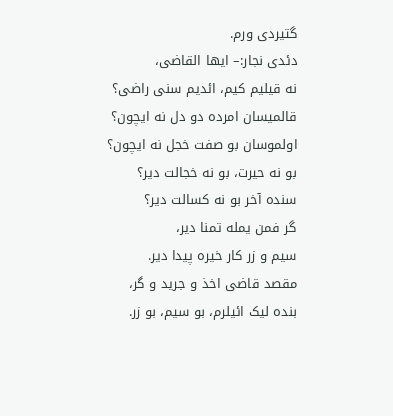گتیردی ورم.
دئدی نجار:– ایها القاضی،
نه قیلیم کیم، ائدیم سنی راضی؟
قالمیسان امرده دو دل نه ایچون؟
اولموسان بو صفت خجل نه ایچون؟
بو نه حیرت، بو نه خجالت دیر؟
سنده آخر بو نه کسالت دیر؟
گر فمن یمله تمنا دیر،
سیم و زر کار خیره پیدا دیر.
مقصد قاضی اخذ و جرید و گر،
بنده لیک ائیلرم، بو سیم، بو زر.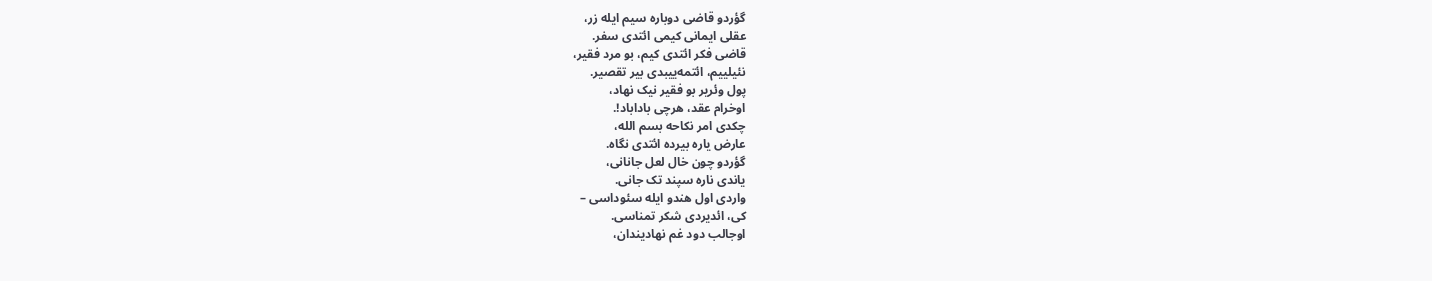گؤردو قاضی دوباره سیم ایله زر،
عقلی ایمانی کیمی ائتدی سفر.
قاضی فکر ائتدی کیم، بو مرد فقیر،
نئیلییم، ائتمه‌ییبدی بیر تقصیر.
پول وئریر بو فقیر نیک نهاد،
اوخرام عقد، هرچی باداباد!.
چکدی امر نکاحه بسم الله،
عارض یاره بیرده ائتدی نگاه.
گؤردو چون خال لعل جانانی،
یاندی ناره سپند تک جانی.
واردی اول هندو ایله سئوداسی –
کی، ائدیردی شکر تمناسی.
اوجالب دود غم نهادیندان،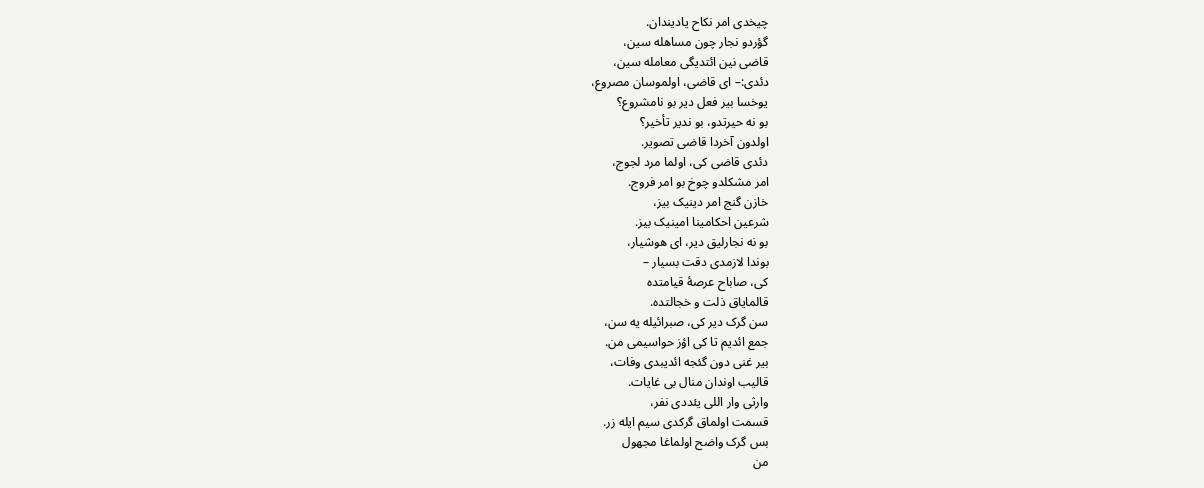چیخدی امر نکاح یادیندان.
گؤردو نجار چون مساهله سین،
قاضی نین ائتدیگی معامله سین،
دئدی:– ای قاضی، اولموسان مصروع،
یوخسا بیر فعل دیر بو نامشروع؟
بو نه حیرتدو، بو ندیر تأخیر؟
اولدون آخردا قاضی تصویر.
دئدی قاضی کی، اولما مرد لجوج،
امر مشکلدو چوخ بو امر فروج.
خازن گنج امر دینیک بیز،
شرعین احکامینا امینیک بیز.
بو نه نجارلیق دیر، ای هوشیار،
بوندا لازمدی دقت بسیار –
کی، صاباح عرصۀ قیامتده
قالمایاق ذلت و خجالتده.
سن گرک دیر کی، صبرائیله یه سن،
جمع ائدیم تا کی اؤز حواسیمی من.
بیر غنی دون گئجه ائدیبدی وفات،
قالیب اوندان منال بی غایات.
وارثی وار اللی یئددی نفر،
قسمت اولماق گرکدی سیم ایله زر.
بس گرک واضح اولماغا مجهول
من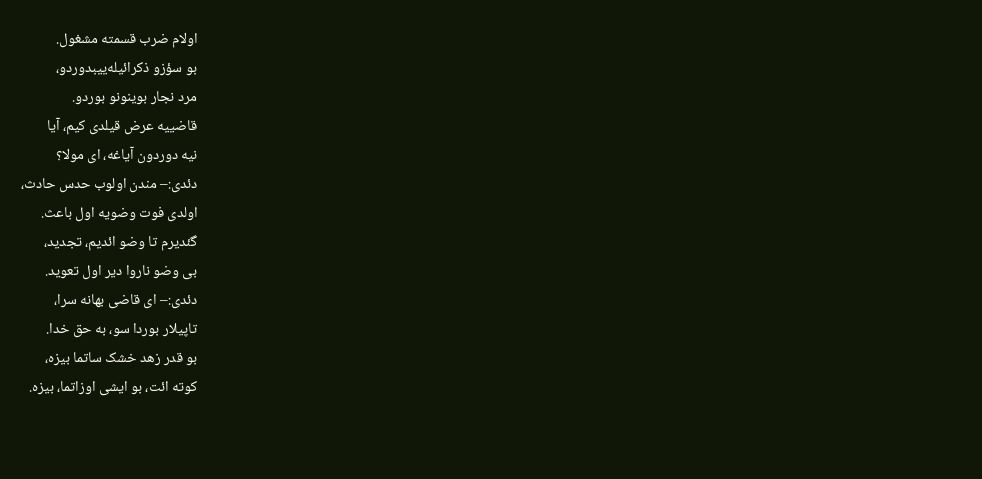اولام ضرب قسمته مشغول.
بو سؤزو ذکرائیله‌ییبدوردو،
مرد نجار بوینونو بوردو.
قاضییه عرض قیلدی کیم، آیا
نیه دوردون آیاغه، ای مولا؟
دئدی:– مندن اولوب حدس حادث،
اولدی فوت وضویه اول باعث.
گئدیرم تا وضو ائدیم، تجدید،
بی وضو ناروا دیر اول تعوید.
دئدی:– ای قاضی بهانه سرا،
تاپیلار بوردا سو، به حق خدا.
بو قدر زهد خشک ساتما بیزه،
کوته ائت، بو ایشی اوزاتما، بیزه.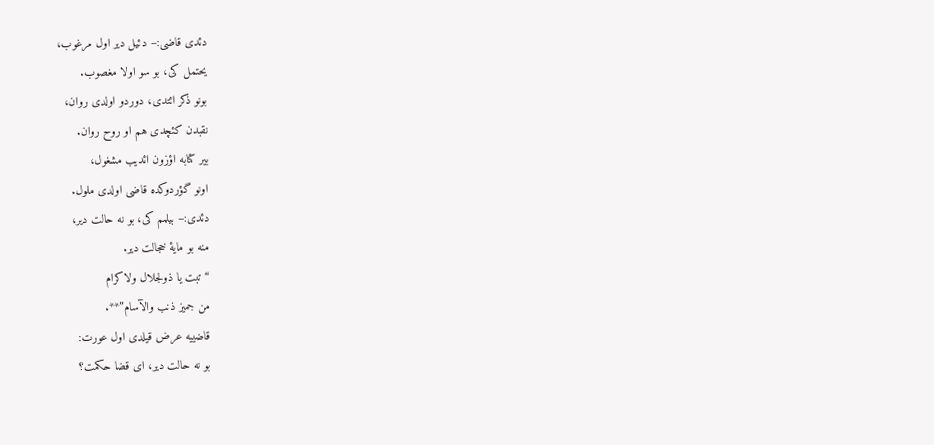دئدی قاضی:– دئیل دیر اول مرغوب،
یحتمل کی، بو سو اولا مغصوب.
بونو ذکر ائتدی، دوردو اولدی روان،
نقبدن کئچدی هم او روح روان.
بیر کتابه اؤزون ائدیب مشغول،
اونو گؤردوکده قاضی اولدی ملول.
دئدی:– بیلمم کی، بو نه حالت دیر،
منه بو مایۀ خجالت دیر.
“تبت یا ذولجلال ولاکرام
من جمیز ذنب والآسام”**.
قاضییه عرض قیلدی اول عورت:
بو نه حالت دیر، ای قضا حکمت؟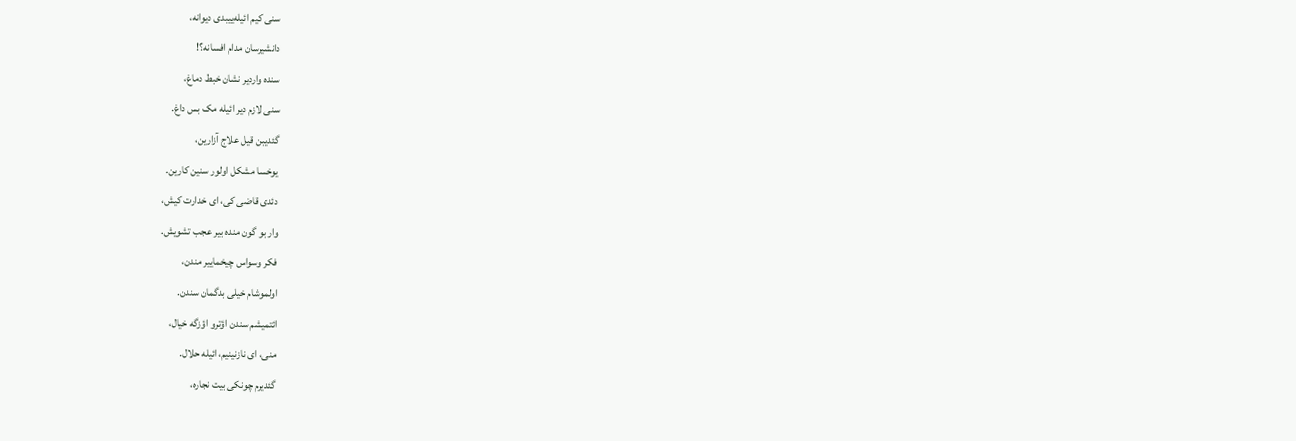سنی کیم ائیله‌ییبدی دیوانه،
دانشیرسان مدام افسانه؟!
سنده واردیر نشان خبط دماغ،
سنی لازم دیر ائیله مک بس داغ.
گئدیبن قیل علاج آزارین،
یوخسا مشکل اولور سنین کارین.
دئدی قاضی کی، ای خدارت کیش،
وار بو گون منده بیر عجب تشویش.
فکر وسواس چیخماییر مندن،
اولموشام خیلی بدگمان سندن.
ائتمیشم سندن اؤترو اؤزگه خیال،
منی، ای نازنینیم، ائیله حلال.
گئدیرم چونکی بیت نجاره،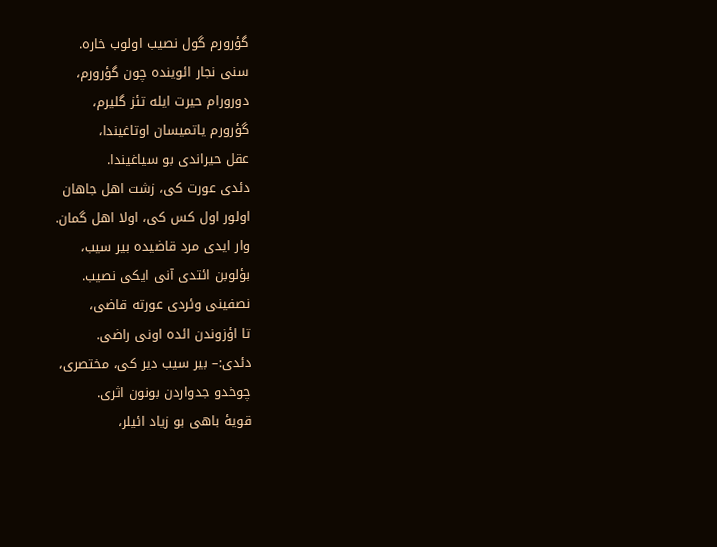گؤرورم گول نصیب اولوب خاره.
سنی نجار ائوینده چون گؤرورم،
دورورام حیرت ایله تئز گلیرم،
گؤرورم یاتمیسان اوتاغیندا،
عقل حیراندی بو سیاغیندا.
دئدی عورت کی، زشت اهل جاهان
اولور اول کس کی، اولا اهل گمان.
وار ایدی مرد قاضیده بیر سیب،
بؤلوبن ائتدی آنی ایکی نصیب.
نصفینی وئردی عورته قاضی،
تا اؤزوندن ائده اونی راضی.
دئدی:– بیر سیب دیر کی، مختصری،
چوخدو جدواردن بونون اثری.
قویۀ باهی بو زیاد ائیلر،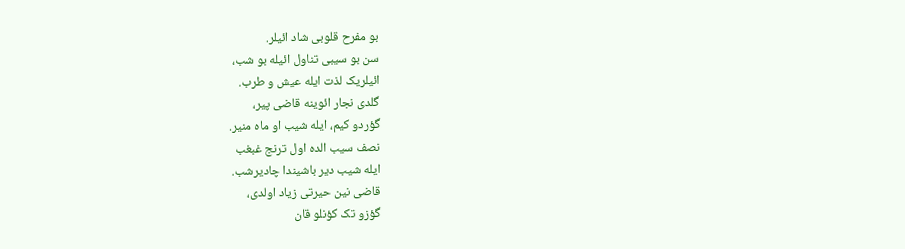بو مفرح قلوبی شاد ائیلر.
سن بو سیبی تناول ائیله بو شب،
ائیلریک لذت ایله عیش و طرب.
گلدی نجار ائوینه قاضی پیر،
گؤردو کیم، ایله شیب او ماه منیر.
نصف سیب الده اول ترنج غبغب
ایله شیب دیر باشیندا چادیرشب.
قاضی نین حیرتی زیاد اولدی،
گؤزو تک کؤنلو قان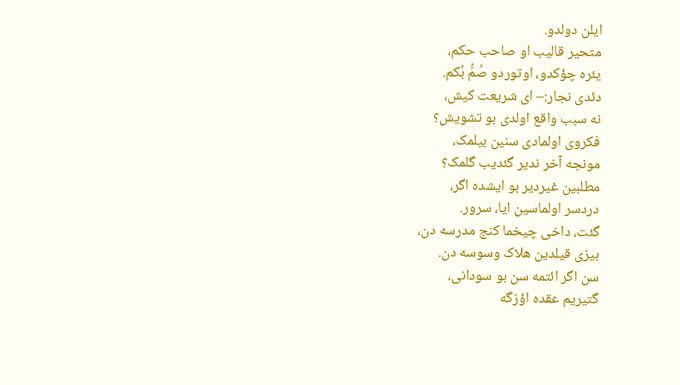ایلن دولدو.
متحیر قالیب او صاحب حکم،
یئره چؤکدو، اوتوردو صُمُّ بُکم.
دئدی نجار:– ای شریعت کیش،
نه سبب واقع اولدی بو تشویش؟
فکروی اولمادی سنین بیلمک،
مونجه آخر ندیر گئدیب گلمک؟
مطلبین غیردیر بو ایشده اگر،
دردسر اولماسین ایا، سرور.
گئت، داخی چیخما کنج مدرسه دن،
بیزی قیلدین هلاک وسوسه دن.
سن اگر ائتمه سن بو سودانی،
گتیریم عقده اؤزگه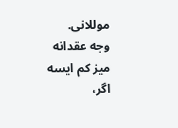موللانی.
وجه عقدانه میز کم ایسه اگر،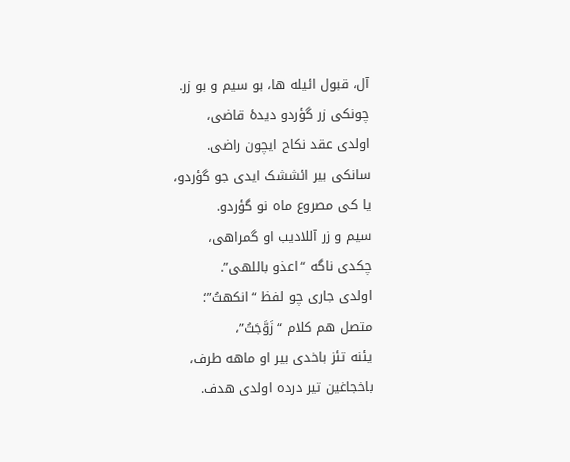آل، قبول ائیله ها، بو سیم و بو زر.
چونکی زر گؤردو دیدۀ قاضی،
اولدی عقد نکاح ایچون راضی.
سانکی بیر ائششک ایدی جو گؤردو،
یا کی مصروع ماه نو گؤردو.
سیم و زر آللادیب او گمراهی،
چکدی ناگه “اعذو باللهی”.
اولدی جاری چو لفظ “انکهتُ”؛
متصل هم کلام “زَوَّجَتُ”،
یئنه تئز باخدی بیر او ماهه طرف،
باخجاغین تیر درده اولدی هدف.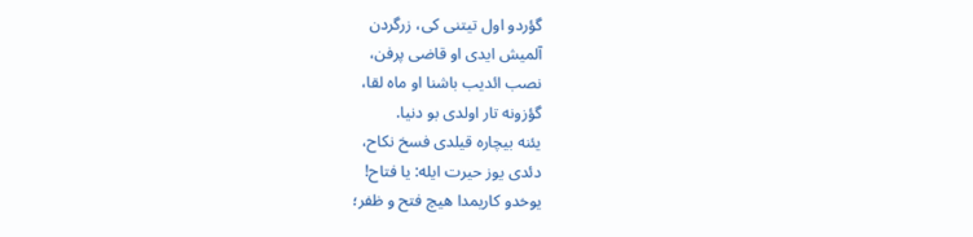گؤردو اول تیتنی کی، زرگردن
آلمیش ایدی او قاضی پرفن،
نصب ائدیب باشنا او ماه لقا،
گؤزونه تار اولدی بو دنیا.
یئنه بیچاره قیلدی فسخ نکاح،
دئدی یوز حیرت ایله: یا فتاح!
یوخدو کاریمدا هیچ فتح و ظفر؛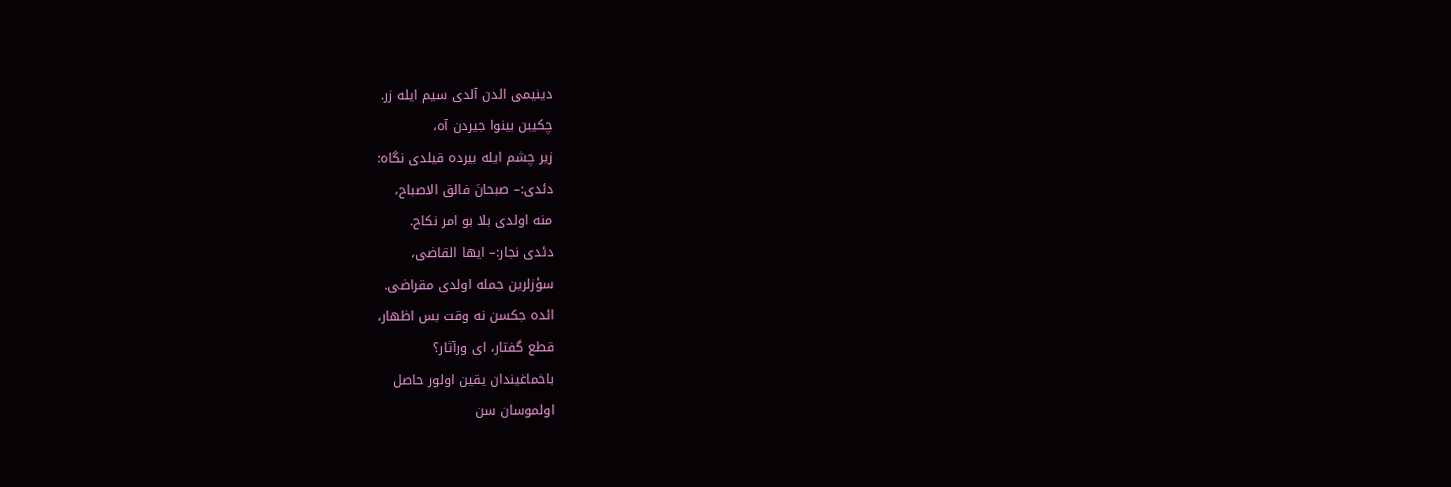دینیمی الدن آلدی سیم ایله زر.
چکیبن بینوا جیردن آه،
زیر چشم ایله بیرده قیلدی نگاه:
دئدی:– صبحانَ فالق الاصباح،
منه اولدی بلا بو امر نکاح.
دئدی نجار:– ایها القاضی،
سؤزلرین جمله اولدی مقراضی.
ائده جکسن نه وقت بس اظهار،
قطع گفتار، ای ورآثار؟
باخماغیندان یقین اولور حاصل
اولموسان سن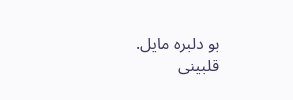بو دلبره مایل.
قلبینی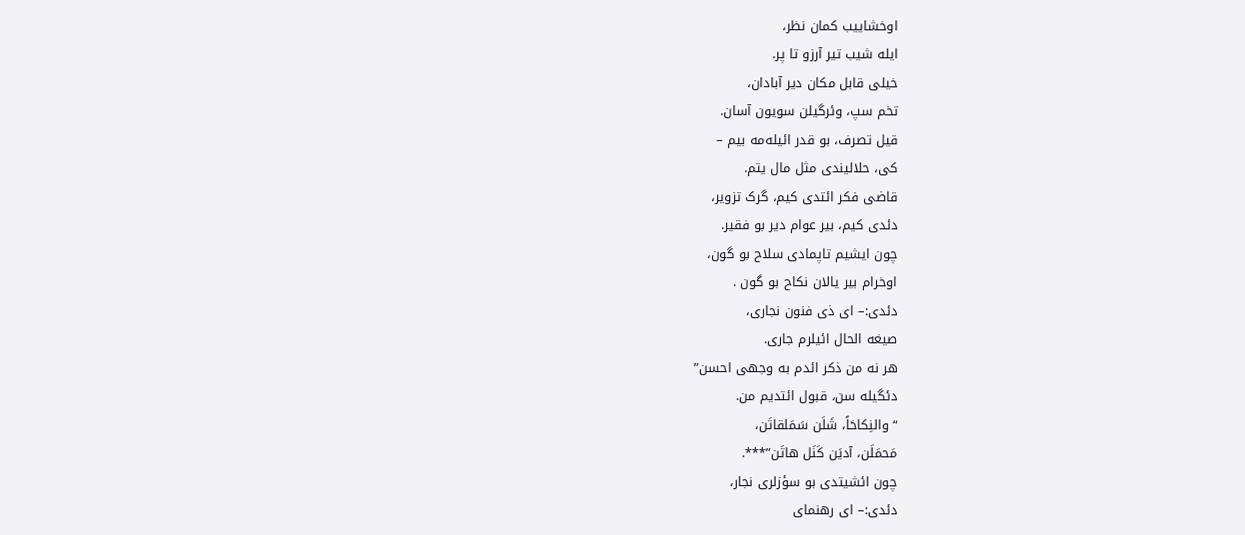اوخشاییب کمان نظر،
ایله شیب تیر آرزو تا پر.
خیلی قابل مکان دیر آبادان،
تخم سپ، وئرگیلن سویون آسان.
قیل تصرف، بو قدر ائیله‌مه بیم –
کی، حلالیندی مثل مال یتم.
قاضی فکر ائتدی کیم، گرک تزویر،
دئدی کیم، بیر عوام دیر بو فقیر.
چون ایشیم تاپمادی سلاح بو گون،
اوخرام بیر یالان نکاح بو گون .
دئدی:– ای ذی فنون نجاری،
صیغه الحال ائیلرم جاری.
هر نه من ذکر ائدم به وجهی احسن”
دئگیله سن، قبول ائتدیم من.
“والنِکاحَاً، شَلَن سَمَلقاتَن،
مَحمَلَن، آدیَن کَنَل هاتَن”***.
چون ائشیتدی بو سؤزلری نجار،
دئدی:– ای رهنمای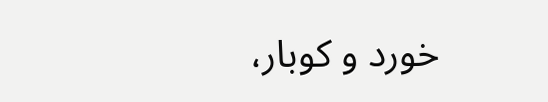خورد و کوبار،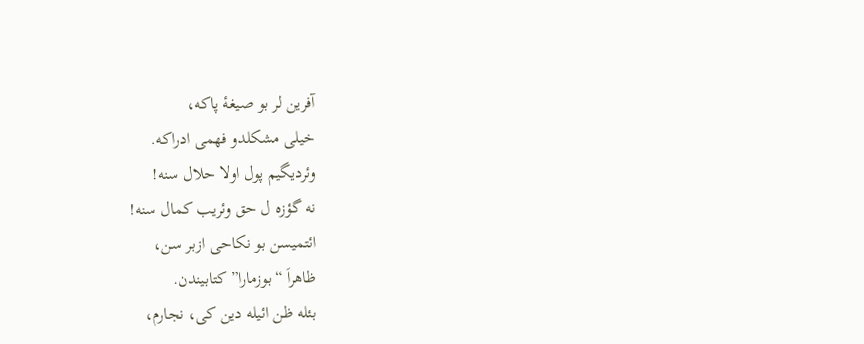آفرین لر بو صیغۀ پاکه،
خیلی مشکلدو فهمی ادراکه.
وئردیگیم پول اولا حلال سنه!
نه گؤزه ل حق وئریب کمال سنه!
ائتمیسن بو نکاحی ازبر سن،
ظاهراَ “بوزمارا” کتابیندن.
بئله ظن ائیله دین کی، نجارم،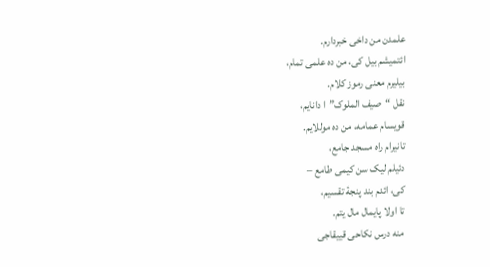علمدن من داخی خبردارم.
ائتمیشم بیل کی، من ده علمی تمام،
بیلیرم معنی رموز کلام.
نقل “صیف الملوک”ا دانایم،
قویسام عمامه، من ده موللایم.
تانیرام راه مسجد جامع،
دئیلم لیک سن کیمی طامع –
کی، ائدم بند پنجۀ تقسیم،
تا اولا پایمال مال یتم.
منه درس نکاحی قییقاجی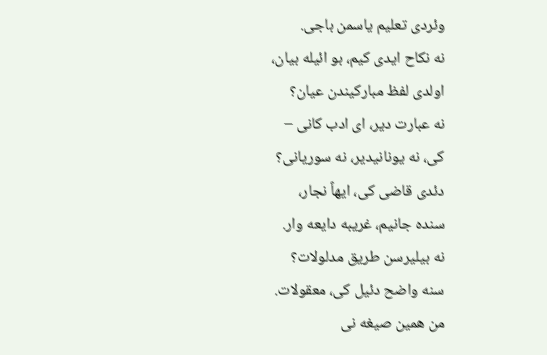وئردی تعلیم یاسمن باجی.
نه نکاح ایدی کیم، بو ائیله بیان،
اولدی لفظ مبارکیندن عیان؟
نه عبارت دیر، ای ادب کانی –
کی، نه یونانیدیر، نه سوریانی؟
دئدی قاضی کی، ایهاً نجار،
سنده جانیم، غریبه دایعه وار.
نه بیلیرسن طریق مدلولات؟
سنه واضح دئیل کی، معقولات.
من همین صیغه نی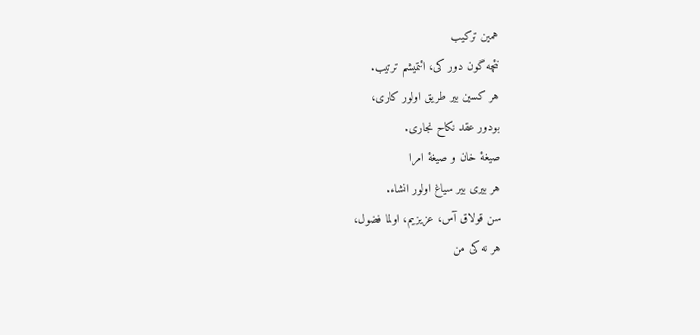همین ترکیب
نئچه گون دور کی، ائتمیشم ترتیب.
هر کسین بیر طریق اولور کاری،
بودور عقد نکاح نجاری.
صیغۀ خان و صیغۀ امرا
هر بیری بیر سیاغ اولور انشاء.
سن قولاق آس، عزیزیم، اولما فضول،
هر نه کی من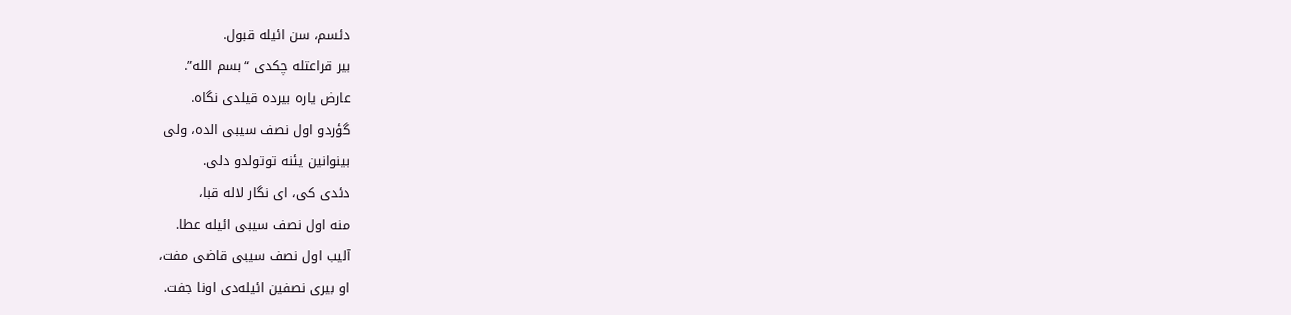دئسم، سن ائیله قبول.
بیر قراعتله چکدی “بسم الله”.
عارض یاره بیرده قیلدی نگاه.
گؤردو اول نصف سیبی الده، ولی
بینوانین یئنه توتولدو دلی.
دئدی کی، ای نگار لاله قبا،
منه اول نصف سیبی ائیله عطا.
آلیب اول نصف سیبی قاضی مفت،
او بیری نصفین ائیله‌دی اونا جفت.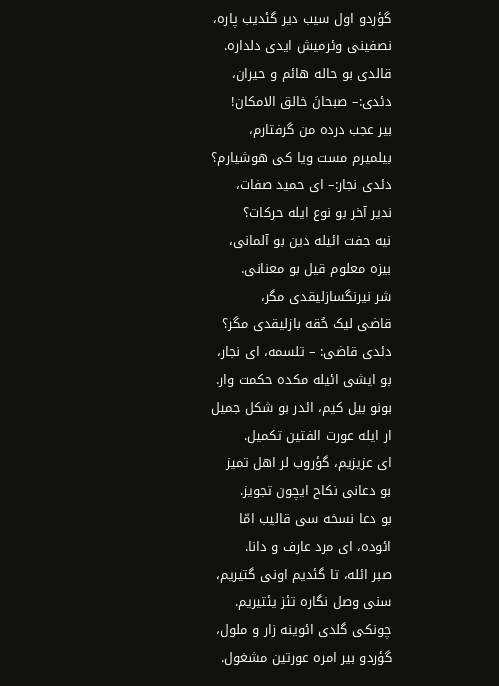گؤردو اول سیب دیر گئدیب پاره،
نصفینی وئرمیش ایدی دلداره.
قالدی بو حاله هائم و حیران،
دئدی:– صبحانَ خالق الامکان!
بیر عجب درده من گرفتارم،
بیلمیرم مست ویا کی هوشیارم؟
دئدی نجار:– ای حمید صفات،
ندیر آخر بو نوع ایله حرکات؟
نیه جفت ائیله دین بو آلمانی،
بیزه معلوم قیل بو معنانی.
شر نیرنگسازلیقدی مگر،
قاضی لیک حُقه بازلیقدی مگر؟
دئدی قاضی: – تلسمه، ای نجار،
بو ایشی ائیله مکده حکمت وار.
بونو بیل کیم، ائدر بو شکل جمیل
ار ایله عورت الفتین تکمیل.
ای عزیزیم، گؤروب لر اهل تمیز
بو دعانی نکاح ایچون تجویز.
بو دعا نسخه سی قالیب امّا
ائوده، ای مرد عارف و دانا.
صبر ائله، تا گئدیم اونی گتیریم،
سنی وصل نگاره تئز یئتیریم.
چونکی گلدی ائوینه زار و ملول،
گؤردو بیر امره عورتین مشغول.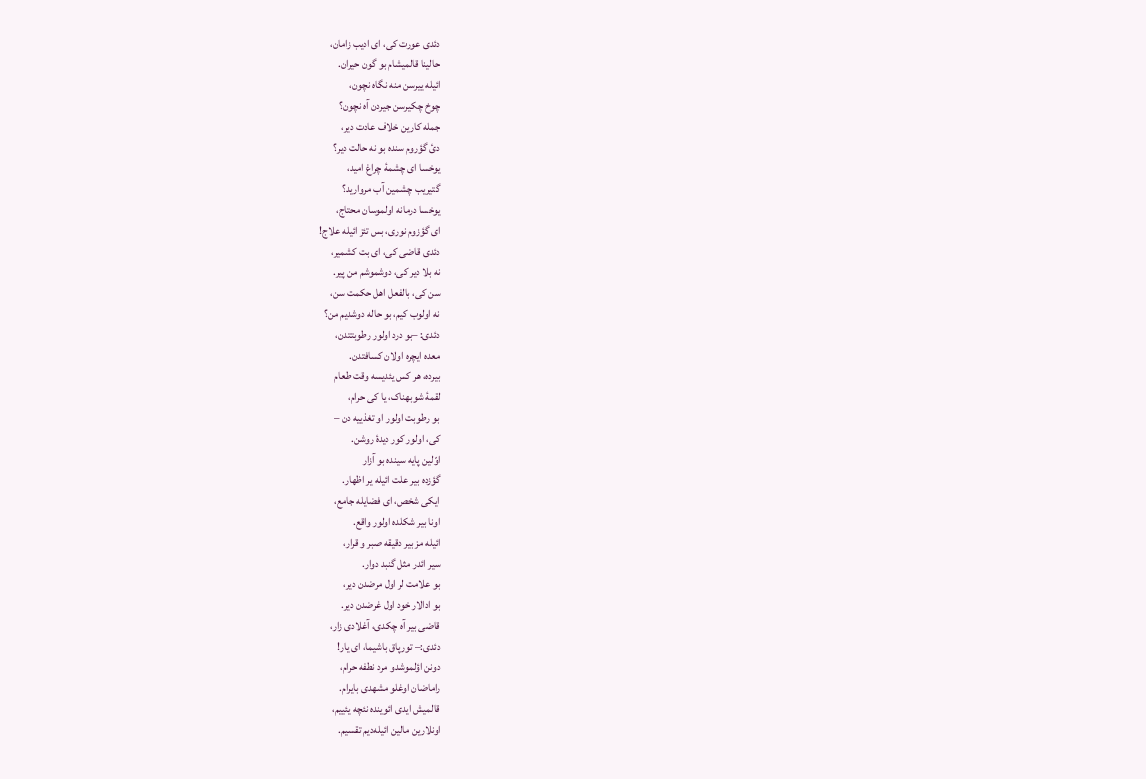دئدی عورت کی، ای ادیب زامان،
حالینا قالمیشام بو گون حیران.
ائیله ییرسن منه نگاه نچون،
چوخ چکیرسن جیردن آه نچون؟
جمله کارین خلاف عادت دیر،
دئ گؤروم سنده بو نه حالت دیر؟
یوخسا ای چشمۀ چراغ امید،
گتیریب چشمین آب مروارید؟
یوخسا درمانه اولموسان محتاج،
ای گؤزوم نوری، بس تئز ائیله علاج!
دئدی قاضی کی، ای بت کشمیر،
نه بلا دیر کی، دوشموشم من پیر.
سن کی، بالفعل اهل حکمت سن،
نه اولوب کیم، بو حاله دوشدیم من؟
دئدی: –بو درد اولور رطوبتتدن،
معده ایچره اولان کسافتدن.
بیرده، هر کس یئدیسه وقت طعام
لقمۀ شوبهناک، یا کی حرام،
بو رطوبت اولور او تغذییه دن –
کی، اولور کور دیدۀ روشن.
اوّلین پایه سینده بو آزار
گؤزده بیر علت ائیله یر اظهار.
ایکی شخص، ای فضایله جامع،
اونا بیر شکلده اولور واقع.
ائیله مز بیر دقیقه صبر و قرار،
سیر ائدر مثل گنبد دوار.
بو علامت لر اول مرضدن دیر،
بو ادالار خود اول غرضدن دیر.
قاضی بیر آه چکدی، آغلادی زار،
دئدی:– تورپاق باشیما، ای یار!
دونن اؤلموشدو مرد نطفه حرام،
راماضان اوغلو مشهدی بایرام.
قالمیش ایدی ائوینده نئچه یئییم،
اونلارین مالین ائیله‌دیم تقسیم.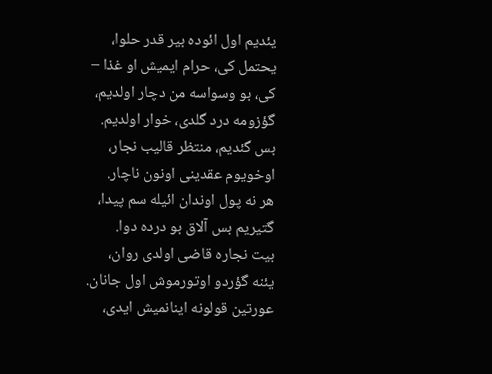یئدیم اول ائوده بیر قدر حلوا،
یحتمل کی، حرام ایمیش او غذا –
کی، بو وسواسه من دچار اولدیم،
گؤزومه درد گلدی، خوار اولدیم.
بس گئدیم، منتظر قالیب نجار،
اوخویوم عقدینی اونون ناچار.
هر نه پول اوندان ائیله سم پیدا،
گتیریم بس آلاق بو درده دوا.
بیت نجاره قاضی اولدی روان،
یئنه گؤردو اوتورموش اول جانان.
عورتین قولونه اینانمیش ایدی،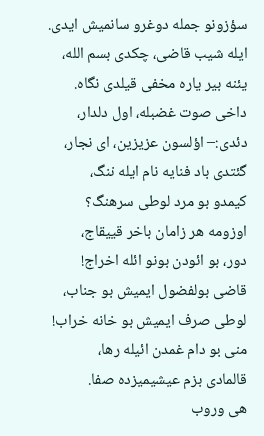سؤزونو جمله دوغرو سانمیش ایدی.
ایله شیب قاضی، چکدی بسم الله،
یئنه بیر یاره مخفی قیلدی نگاه.
داخی صوت غضبله، اول دلدار،
دئدی:– اؤلسون عزیزین، ای نجار،
گئتدی باد فنایه نام ایله ننگ،
کیمدو بو مرد لوطی سرهنگ؟
اوزومه هر زامان باخر قییقاج،
دور، بو ائودن بونو ائله اخراج!
قاضی بولفضول ایمیش بو جناب،
لوطی صرف ایمیش بو خانه خراب!
منی بو دام غمدن ائیله رها،
قالمادی بزم عیشیمیزده صفا.
هی وروب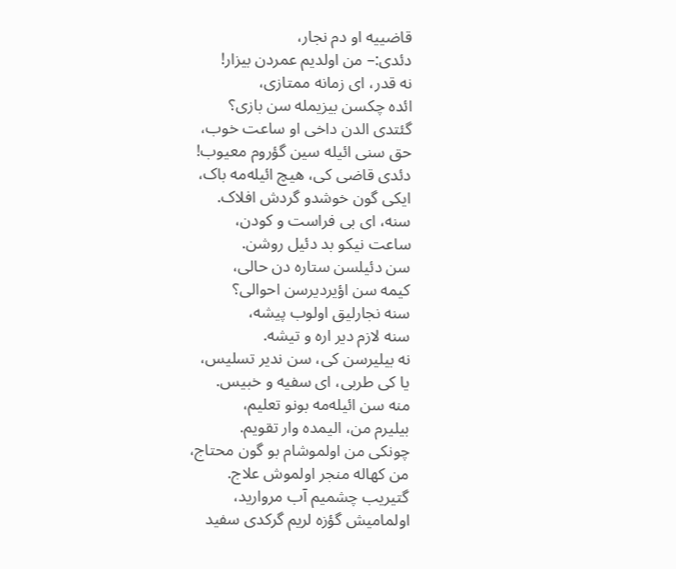قاضییه او دم نجار،
دئدی:– من اولدیم عمردن بیزار!
نه قدر، ای زمانه ممتازی،
ائده چکسن بیزیمله سن بازی؟
گئتدی الدن داخی او ساعت خوب،
حق سنی ائیله سین گؤروم معیوب!
دئدی قاضی کی، هیچ ائیله‌مه باک،
ایکی گون خوشدو گردش افلاک.
سنه، ای بی فراست و کودن،
ساعت نیکو بد دئیل روشن.
سن دئیلسن ستاره دن حالی،
کیمه سن اؤیردیرسن احوالی؟
سنه نجارلیق اولوب پیشه،
سنه لازم دیر اره و تیشه.
نه بیلیرسن کی، سن ندیر تسلیس،
یا کی طربی، ای سفیه و خبیس.
منه سن ائیله‌مه بونو تعلیم،
بیلیرم من، الیمده وار تقویم.
چونکی من اولموشام بو گون محتاج،
من کهاله منجر اولموش علاج.
گتیریب چشمیم آب مروارید،
اولمامیش گؤزه لریم گرکدی سفید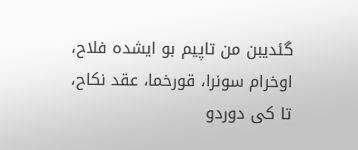گئدیبن من تاپیم بو ایشده فلاح،
اوخرام سونرا، قورخما، عقد نکاح،
تا کی دوردو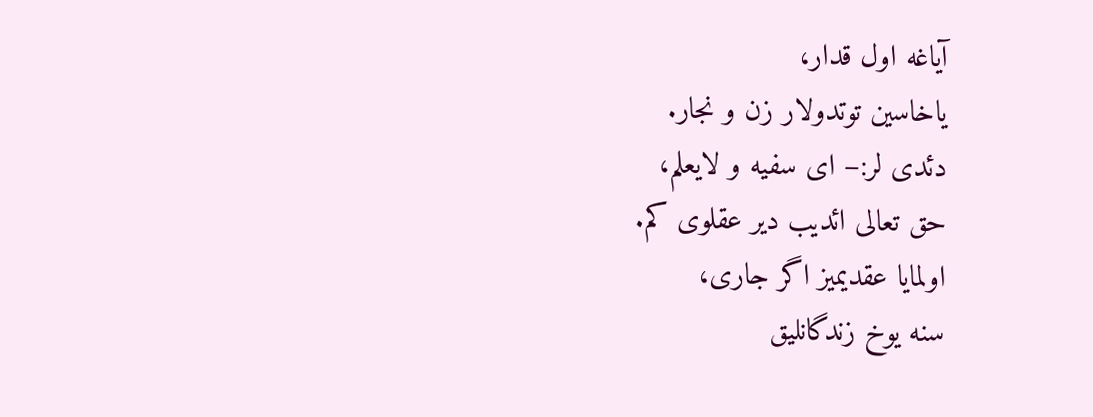آیاغه اول قدار،
یاخاسین توتدولار زن و نجار.
دئدی لر:– ای سفیه و لایعلم،
حق تعالی ائدیب دیر عقلوی کم.
اولمایا عقدیمیز اگر جاری،
سنه یوخ زندگانلیق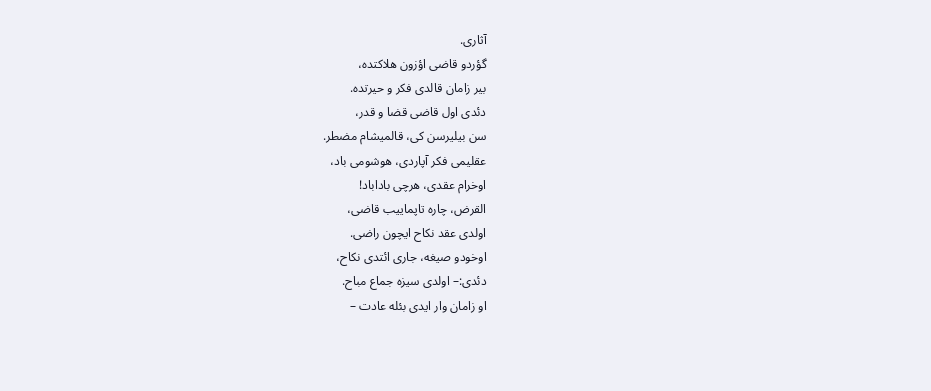آثاری.
گؤردو قاضی اؤزون هلاکتده،
بیر زامان قالدی فکر و حیرتده.
دئدی اول قاضی قضا و قدر،
سن بیلیرسن کی، قالمیشام مضطر.
عقلیمی فکر آپاردی، هوشومی باد،
اوخرام عقدی، هرچی باداباد!
القرض، چاره تاپماییب قاضی،
اولدی عقد نکاح ایچون راضی.
اوخودو صیغه، جاری ائتدی نکاح،
دئدی:– اولدی سیزه جماع مباح.
او زامان وار ایدی بئله عادت –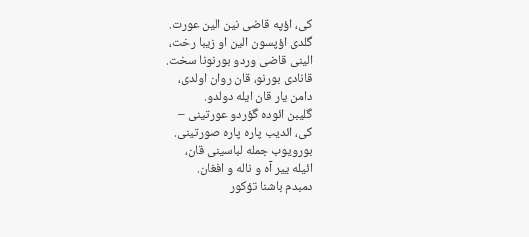کی، اؤپه قاضی نین الین عورت.
گلدی اؤپسون الین او زیبا رخت،
الینی قاضی وردو بورنونا سخت.
قانادی بورنو، قان روان اولدی،
دامن یار قان ایله دولدو.
گلیبن ائوده گؤردو عورتینی –
کی، ائدیب پاره پاره صورتینی.
بورویوب جمله لباسینی قان،
ائیله ییر آه و ناله و افغان.
دمبدم باشنا تؤکور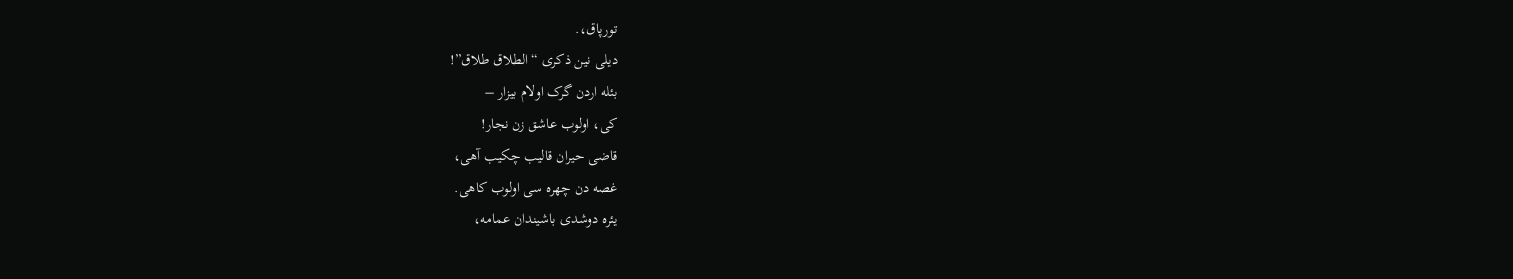تورپاق،.
دیلی نین ذکری “الطلاق طلاق”!
بئله اردن گرک اولام بیزار –
کی، اولوب عاشق زن نجار!
قاضی حیران قالیب چکیب آهی،
غصه دن چهره سی اولوب کاهی.
یئره دوشدی باشیندان عمامه،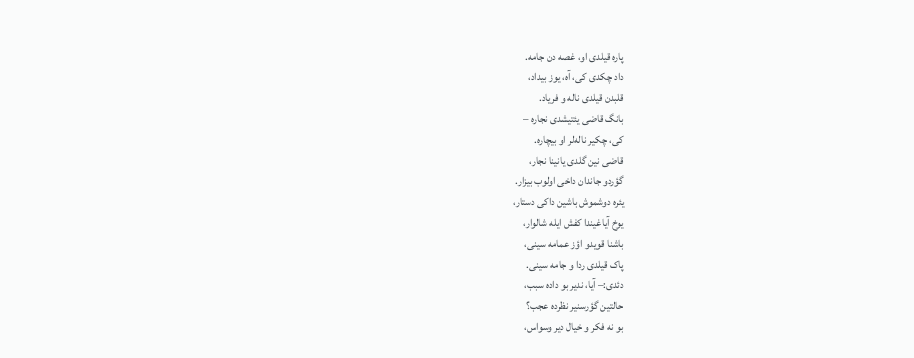پاره قیلدی او، غصه دن جامه.
داد چکدی کی، آه، یوز بیداد،
قلبدن قیلدی ناله و فریاد.
بانگ قاضی یئتیشدی نجاره –
کی، چکیر ناله‌لر او بیچاره.
قاضی نین گلدی یانینا نجار،
گؤردو جاندان داخی اولوب بیزار.
یئره دوشموش باشین داکی دستار،
یوخ آیاغیندا کفش ایله شالوار،
باشنا قویدو اؤز عمامه سینی،
پاک قیلدی ردا و جامه سینی.
دئدی:– آیا، ندیر بو داده سبب،
حالتین گؤرسنیر نظرده عجب؟
بو نه فکر و خیال دیر وسواس،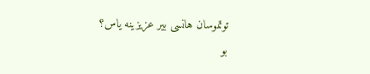توتموسان هانسی بیر عزیزینه یاس؟
بو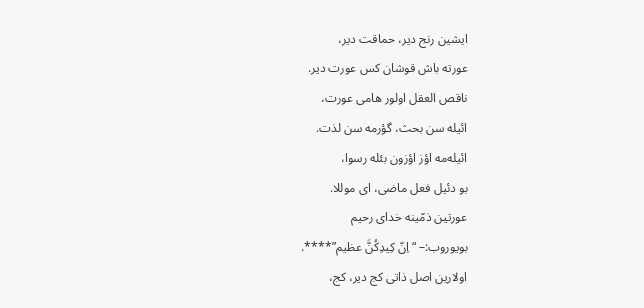ایشین رنج دیر، حماقت دیر،
عورته باش قوشان کس عورت دیر.
ناقص العقل اولور هامی عورت،
ائیله سن بحث، گؤرمه سن لذت.
ائیله‌مه اؤز اؤزون بئله رسوا،
بو دئیل فعل ماضی، ای موللا.
عورتین ذمّینه خدای رحیم
بویوروب:– “اِنّ کِیدِکُنَّ عظیم”****.
اولارین اصل ذاتی کج دیر، کج،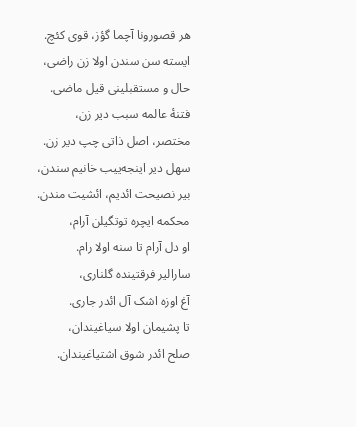هر قصورونا آچما گؤز، قوی کئچ.
ایسته سن سندن اولا زن راضی،
حال و مستقبلینی قیل ماضی.
فتنۀ عالمه سبب دیر زن،
مختصر، اصل ذاتی چپ دیر زن.
سهل دیر اینجه‌ییب خانیم سندن،
بیر نصیحت ائدیم، ائشیت مندن.
محکمه ایچره توتگیلن آرام،
او دل آرام تا سنه اولا رام.
سارالیر فرقتینده گلناری،
آغ اوزه اشک آل ائدر جاری.
تا پشیمان اولا سیاغیندان،
صلح ائدر شوق اشتیاغیندان.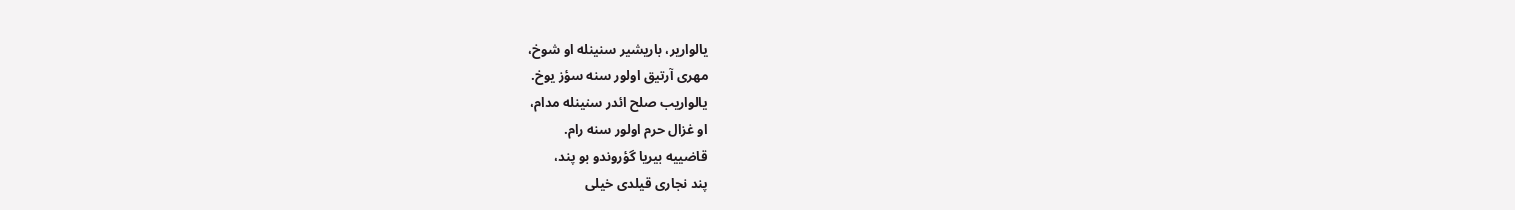یالواریر، باریشیر سنینله او شوخ،
مهری آرتیق اولور سنه سؤز یوخ.
یالواریب صلح ائدر سنینله مدام،
او غزال حرم اولور سنه رام.
قاضییه بیریا گؤروندو بو پند،
پند نجاری قیلدی خیلی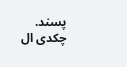پسند.
چکدی ال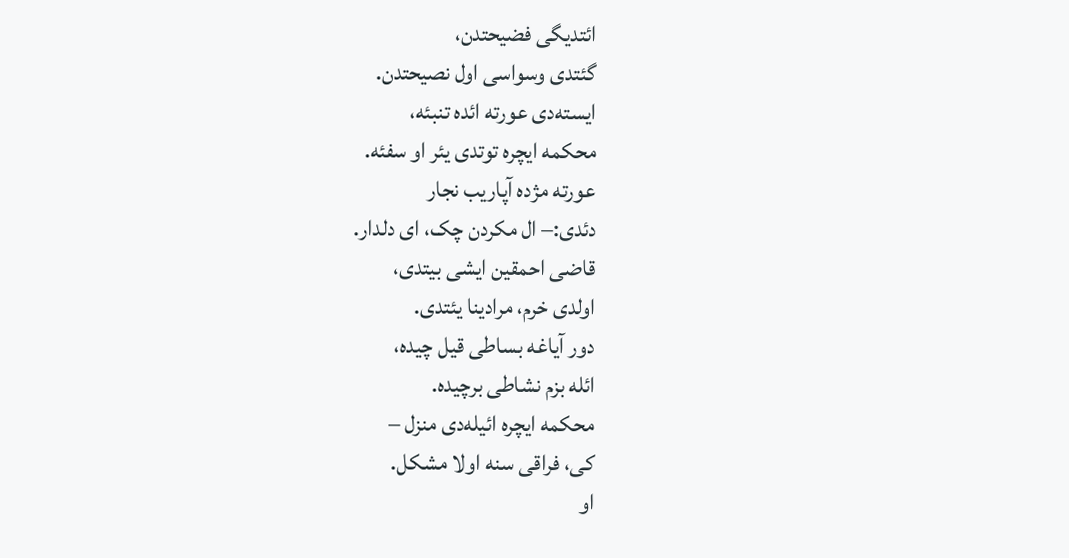ائتدیگی فضیحتدن،
گئتدی وسواسی اول نصیحتدن.
ایسته‌دی عورته ائده تنبئه،
محکمه ایچره توتدی یئر او سفئه.
عورته مژده آپاریب نجار
دئدی:– ال مکردن چک، ای دلدار.
قاضی احمقین ایشی بیتدی،
اولدی خرم، مرادینا یئتدی.
دور آیاغه بساطی قیل چیده،
ائله بزم نشاطی برچیده.
محکمه ایچره ائیله‌دی منزل –
کی، فراقی سنه اولا مشکل.
او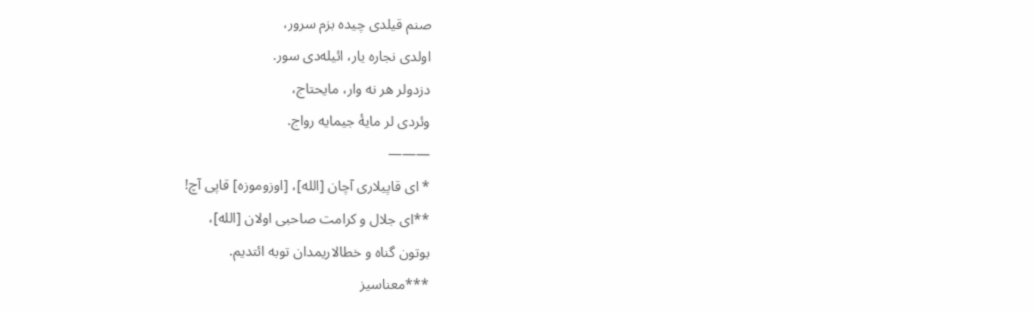صنم قیلدی چیده بزم سرور،
اولدی نجاره یار، ائیله‌دی سور.
دزدولر هر نه وار، مایحتاج،
وئردی لر مایۀ جیمایه رواج.
———
* ای قاپیلاری آچان [الله]، [اوزوموزه] قاپی آچ!
**ای جلال و کرامت صاحبی اولان [الله]،
بوتون گناه و خطالاریمدان توبه ائتدیم.
***معناسیز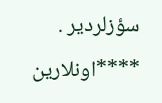سؤزلردیر .
****اونلارین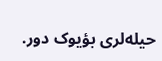حیله‌لری بؤیوک دور.